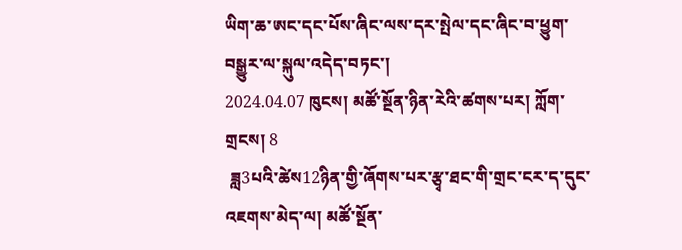ཡིག་ཆ་ཨང་དང་པོས་ཞིང་ལས་དར་སྤེལ་དང་ཞིང་བ་ཕྱུག་བསྒྱུར་ལ་སྐུལ་འདེད་བཏང་།
2024.04.07 ཁུངས། མཚོ་སྔོན་ཉིན་རེའི་ཚགས་པར། ཀློག་གྲངས། 8
 ཟླ3པའི་ཚེས12ཉིན་གྱི་ཞོགས་པར་རྩྭ་ཐང་གི་གྲང་ངར་ད་དུང་འཇགས་མེད་ལ། མཚོ་སྔོན་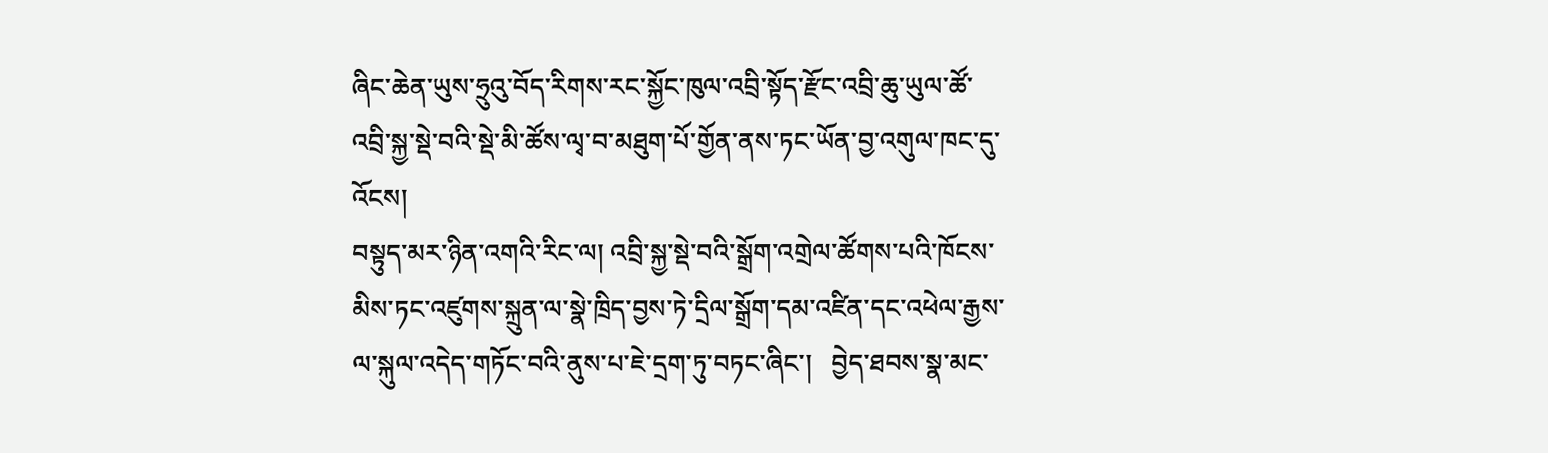ཞིང་ཆེན་ཡུས་ཧྲུའུ་བོད་རིགས་རང་སྐྱོང་ཁུལ་འབྲི་སྟོད་རྫོང་འབྲི་ཆུ་ཡུལ་ཚོ་འབྲི་སྐྱ་སྡེ་བའི་སྡེ་མི་ཚོས་ལྭ་བ་མཐུག་པོ་གྱོན་ནས་ཏང་ཡོན་བྱ་འགུལ་ཁང་དུ་འོངས།
བསྟུད་མར་ཉིན་འགའི་རིང་ལ། འབྲི་སྐྱ་སྡེ་བའི་སྒྲོག་འགྲེལ་ཚོགས་པའི་ཁོངས་མིས་ཏང་འཛུགས་སྐྲུན་ལ་སྣེ་ཁྲིད་བྱས་ཏེ་དྲིལ་སྒྲོག་དམ་འཛིན་དང་འཕེལ་རྒྱས་ལ་སྐུལ་འདེད་གཏོང་བའི་ནུས་པ་ཇེ་དྲག་ཏུ་བཏང་ཞིང་།   བྱེད་ཐབས་སྣ་མང་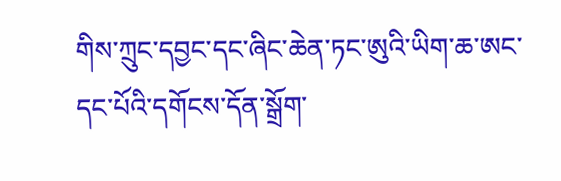གིས་ཀྲུང་དབྱང་དང་ཞིང་ཆེན་ཏང་ཨུའི་ཡིག་ཆ་ཨང་དང་པོའི་དགོངས་དོན་སྒྲོག་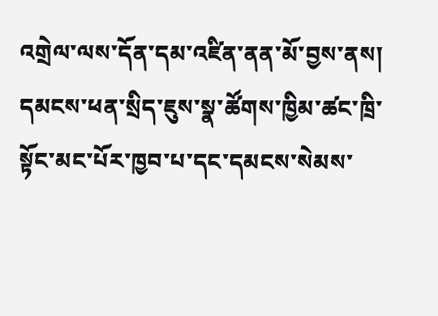འགྲེལ་ལས་དོན་དམ་འཛིན་ནན་མོ་བྱས་ནས། དམངས་ཕན་སྲིད་ཇུས་སྣ་ཚོགས་ཁྱིམ་ཚང་ཁྲི་སྟོང་མང་པོར་ཁྱབ་པ་དང་དམངས་སེམས་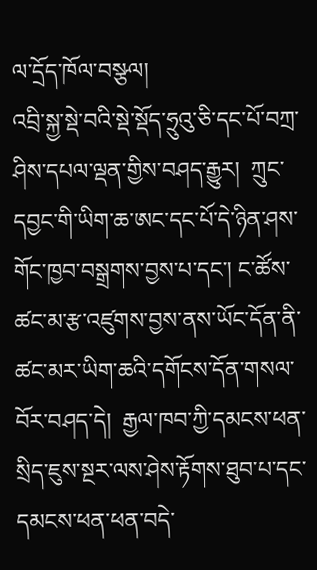ལ་དྲོད་ཁོལ་བསྩལ།
འབྲི་སྐྱ་སྡེ་བའི་སྡེ་སྡོད་ཧྲུའུ་ཅི་དང་པོ་བཀྲ་ཤིས་དཔལ་ལྡན་གྱིས་བཤད་རྒྱུར།  ཀྲུང་དབྱང་གི་ཡིག་ཆ་ཨང་དང་པོ་དེ་ཉིན་ཤས་གོང་ཁྱབ་བསྒྲགས་བྱས་པ་དང་། ང་ཚོས་ཚང་མ་རྩ་འཛུགས་བྱས་ནས་ཡོང་དོན་ནི་ཚང་མར་ཡིག་ཆའི་དགོངས་དོན་གསལ་བོར་བཤད་དེ།  རྒྱལ་ཁབ་ཀྱི་དམངས་ཕན་སྲིད་ཇུས་སྔར་ལས་ཤེས་རྟོགས་ཐུབ་པ་དང་དམངས་ཕན་ཕན་བདེ་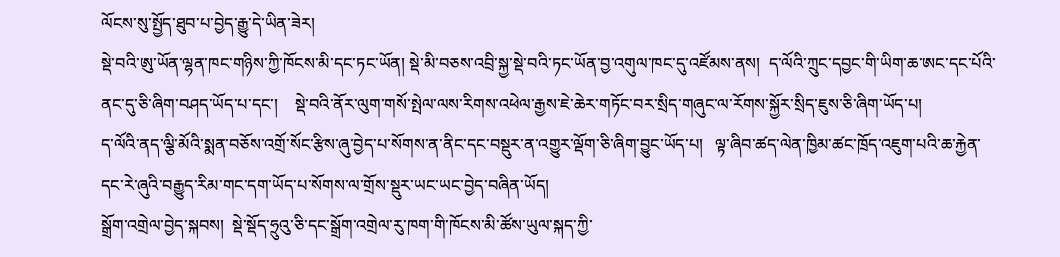ལོངས་སུ་སྤྱོད་ཐུབ་པ་བྱེད་རྒྱུ་དེ་ཡིན་ཟེར།
སྡེ་བའི་ཨུ་ཡོན་ལྷན་ཁང་གཉིས་ཀྱི་ཁོངས་མི་དང་ཏང་ཡོན། སྡེ་མི་བཅས་འབྲི་སྐྱ་སྡེ་བའི་ཏང་ཡོན་བྱ་འགུལ་ཁང་དུ་འཛོམས་ནས།  ད་ལོའི་ཀྲུང་དབྱང་གི་ཡིག་ཆ་ཨང་དང་པོའི་ནང་དུ་ཅི་ཞིག་བཤད་ཡོད་པ་དང་།    སྡེ་བའི་ནོར་ལུག་གསོ་སྤེལ་ལས་རིགས་འཕེལ་རྒྱས་ཇེ་ཆེར་གཏོང་བར་སྲིད་གཞུང་ལ་རོགས་སྐྱོར་སྲིད་ཇུས་ཅི་ཞིག་ཡོད་པ།
ད་ལོའི་ནད་ལྕི་མོའི་སྨན་བཅོས་འགྲོ་སོང་རྩིས་ཞུ་བྱེད་པ་སོགས་ན་ནིང་དང་བསྡུར་ན་འགྱུར་ལྡོག་ཅི་ཞིག་བྱུང་ཡོད་པ།   ལྟ་ཞིབ་ཚད་ལེན་ཁྱིམ་ཚང་ཁྲོད་འཇུག་པའི་ཆ་རྐྱེན་དང་རེ་ཞུའི་བརྒྱུད་རིམ་གང་དག་ཡོད་པ་སོགས་ལ་གྲོས་སྡུར་ཡང་ཡང་བྱེད་བཞིན་ཡོད།
སྒྲོག་འགྲེལ་བྱེད་སྐབས།  སྡེ་སྡོད་ཧྲུའུ་ཅི་དང་སྒྲོག་འགྲེལ་རུ་ཁག་གི་ཁོངས་མི་ཚོས་ཡུལ་སྐད་ཀྱི་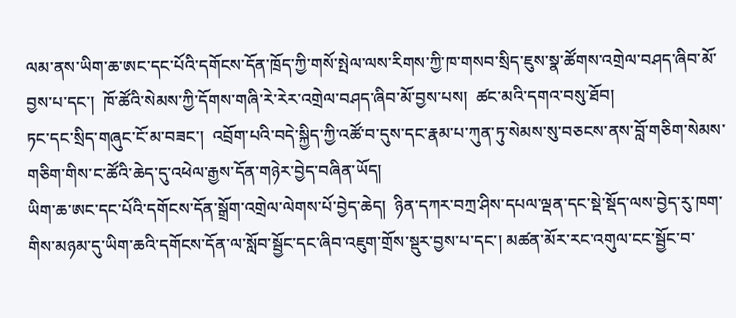ལམ་ནས་ཡིག་ཆ་ཨང་དང་པོའི་དགོངས་དོན་ཁྲོད་ཀྱི་གསོ་སྤེལ་ལས་རིགས་ཀྱི་ཁ་གསབ་སྲིད་ཇུས་སྣ་ཚོགས་འགྲེལ་བཤད་ཞིབ་མོ་བྱས་པ་དང་།  ཁོ་ཚོའི་སེམས་ཀྱི་དོགས་གཞི་རེ་རེར་འགྲེལ་བཤད་ཞིབ་མོ་བྱས་པས།  ཚང་མའི་དགའ་བསུ་ཐོབ།
ཏང་དང་སྲིད་གཞུང་ངོ་མ་བཟང་།  འབྲོག་པའི་བདེ་སྐྱིད་ཀྱི་འཚོ་བ་དུས་དང་རྣམ་པ་ཀུན་ཏུ་སེམས་སུ་བཅངས་ནས་བློ་གཅིག་སེམས་གཅིག་གིས་ང་ཚོའི་ཆེད་དུ་འཕེལ་རྒྱས་དོན་གཉེར་བྱེད་བཞིན་ཡོད།
ཡིག་ཆ་ཨང་དང་པོའི་དགོངས་དོན་སྒྲོག་འགྲེལ་ལེགས་པོ་བྱེད་ཆེད།  ཉིན་དཀར་བཀྲ་ཤིས་དཔལ་ལྡན་དང་སྡེ་སྡོད་ལས་བྱེད་རུ་ཁག་གིས་མཉམ་དུ་ཡིག་ཆའི་དགོངས་དོན་ལ་སློབ་སྦྱོང་དང་ཞིབ་འཇུག་གྲོས་སྡུར་བྱས་པ་དང་། མཚན་མོར་རང་འགུལ་ངང་སྦྱོང་བ་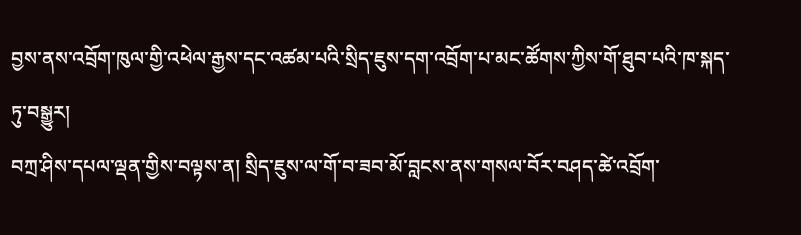བྱས་ནས་འབྲོག་ཁུལ་གྱི་འཕེལ་རྒྱས་དང་འཚམ་པའི་སྲིད་ཇུས་དག་འབྲོག་པ་མང་ཚོགས་ཀྱིས་གོ་ཐུབ་པའི་ཁ་སྐད་ཏུ་བསྒྱུར།
བཀྲ་ཤིས་དཔལ་ལྡན་གྱིས་བལྟས་ན། སྲིད་ཇུས་ལ་གོ་བ་ཟབ་མོ་བླངས་ནས་གསལ་བོར་བཤད་ཚེ་འབྲོག་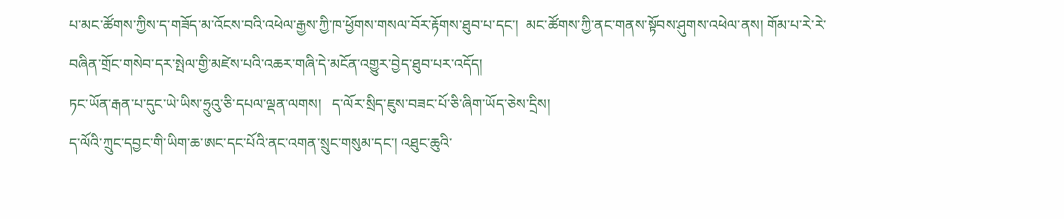པ་མང་ཚོགས་ཀྱིས་ད་གཟོད་མ་འོངས་བའི་འཕེལ་རྒྱས་ཀྱི་ཁ་ཕྱོགས་གསལ་བོར་རྟོགས་ཐུབ་པ་དང་།  མང་ཚོགས་ཀྱི་ནང་གནས་སྟོབས་ཤུགས་འཕེལ་ནས། གོམ་པ་རེ་རེ་བཞིན་གྲོང་གསེབ་དར་སྤེལ་གྱི་མཛེས་པའི་འཆར་གཞི་དེ་མངོན་འགྱུར་བྱེད་ཐུབ་པར་འདོད།
ཏང་ཡོན་རྒན་པ་དུང་ཡེ་ཡིས་ཧྲུའུ་ཅི་དཔལ་ལྡན་ལགས།   ད་ལོར་སྲིད་ཇུས་བཟང་པོ་ཅི་ཞིག་ཡོད་ཅེས་དྲིས།
ད་ལོའི་ཀྲུང་དབྱང་གི་ཡིག་ཆ་ཨང་དང་པོའི་ནང་འགན་སྲུང་གསུམ་དང་། འཐུང་ཆུའི་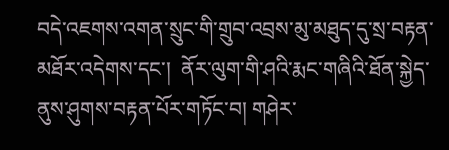བདེ་འཇགས་འགན་སྲུང་གི་གྲུབ་འབྲས་མུ་མཐུད་དུ་སྲ་བརྟན་མཐོར་འདེགས་དང་།  ནོར་ལུག་གི་ཤའི་རྨང་གཞིའི་ཐོན་སྐྱེད་ནུས་ཤུགས་བརྟན་པོར་གཏོང་བ། གཤེར་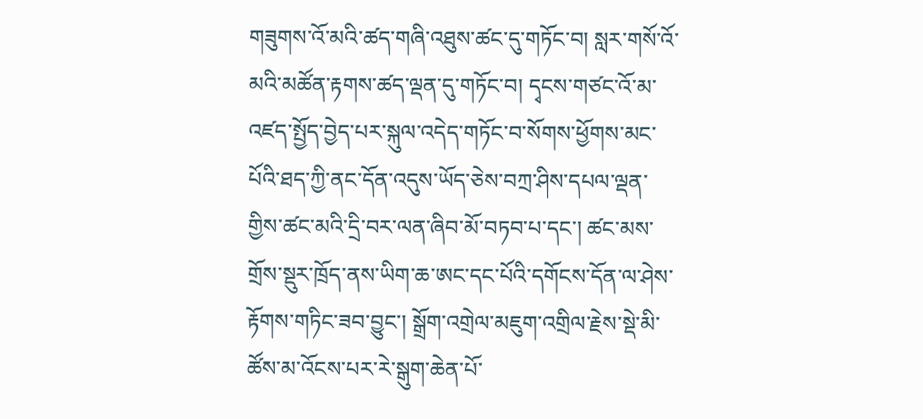གཟུགས་འོ་མའི་ཚད་གཞི་འཐུས་ཚང་དུ་གཏོང་བ། སླར་གསོ་འོ་མའི་མཚོན་རྟགས་ཚད་ལྡན་དུ་གཏོང་བ། དྭངས་གཙང་འོ་མ་འཛད་སྤྱོད་བྱེད་པར་སྐུལ་འདེད་གཏོང་བ་སོགས་ཕྱོགས་མང་པོའི་ཐད་ཀྱི་ནང་དོན་འདུས་ཡོད་ཅེས་བཀྲ་ཤིས་དཔལ་ལྡན་གྱིས་ཚང་མའི་དྲི་བར་ལན་ཞིབ་མོ་བཏབ་པ་དང་། ཚང་མས་གྲོས་སྡུར་ཁྲོད་ནས་ཡིག་ཆ་ཨང་དང་པོའི་དགོངས་དོན་ལ་ཤེས་རྟོགས་གཏིང་ཟབ་བྱུང་། སྒྲོག་འགྲེལ་མཇུག་འགྲིལ་རྗེས་སྡེ་མི་ཚོས་མ་འོངས་པར་རེ་སྒུག་ཆེན་པོ་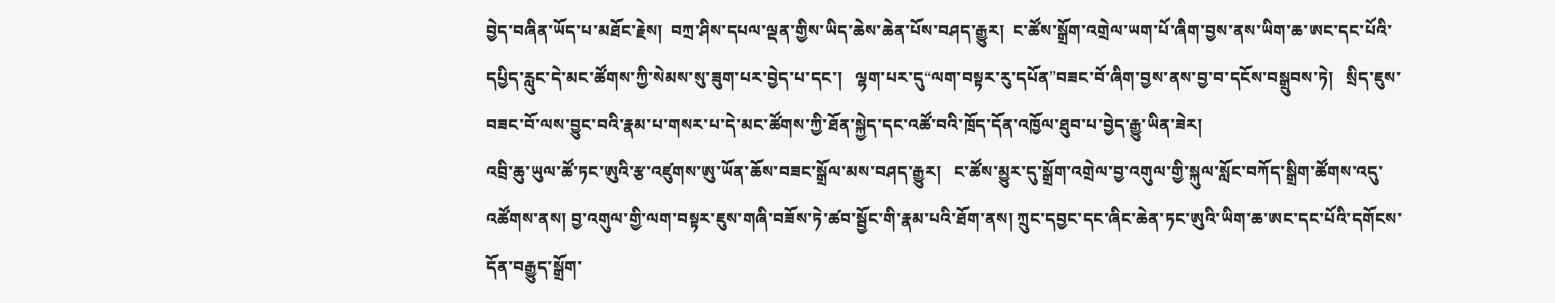བྱེད་བཞིན་ཡོད་པ་མཐོང་རྗེས།  བཀྲ་ཤིས་དཔལ་ལྡན་གྱིས་ཡིད་ཆེས་ཆེན་པོས་བཤད་རྒྱུར།  ང་ཚོས་སྒྲོག་འགྲེལ་ཡག་པོ་ཞིག་བྱས་ནས་ཡིག་ཆ་ཨང་དང་པོའི་དཔྱིད་རླུང་དེ་མང་ཚོགས་ཀྱི་སེམས་སུ་ཟུག་པར་བྱེད་པ་དང་།   ལྷག་པར་དུ“ལག་བསྟར་རུ་དཔོན”བཟང་བོ་ཞིག་བྱས་ནས་བྱ་བ་དངོས་བསྒྲུབས་ཏེ།   སྲིད་ཇུས་བཟང་བོ་ལས་བྱུང་བའི་རྣམ་པ་གསར་པ་དེ་མང་ཚོགས་ཀྱི་ཐོན་སྐྱེད་དང་འཚོ་བའི་ཁྲོད་དོན་འཁྱོལ་ཐུབ་པ་བྱེད་རྒྱུ་ཡིན་ཟེར།
འབྲི་ཆུ་ཡུལ་ཚོ་ཏང་ཨུའི་རྩ་འཛུགས་ཨུ་ཡོན་ཆོས་བཟང་སྒྲོལ་མས་བཤད་རྒྱུར།   ང་ཚོས་མྱུར་དུ་སྒྲོག་འགྲེལ་བྱ་འགུལ་གྱི་སྐུལ་སློང་བཀོད་སྒྲིག་ཚོགས་འདུ་འཚོགས་ནས། བྱ་འགུལ་གྱི་ལག་བསྟར་ཇུས་གཞི་བཟོས་ཏེ་ཚབ་སྦྱོང་གི་རྣམ་པའི་ཐོག་ནས། ཀྲུང་དབྱང་དང་ཞིང་ཆེན་ཏང་ཨུའི་ཡིག་ཆ་ཨང་དང་པོའི་དགོངས་དོན་བརྒྱུད་སྒྲོག་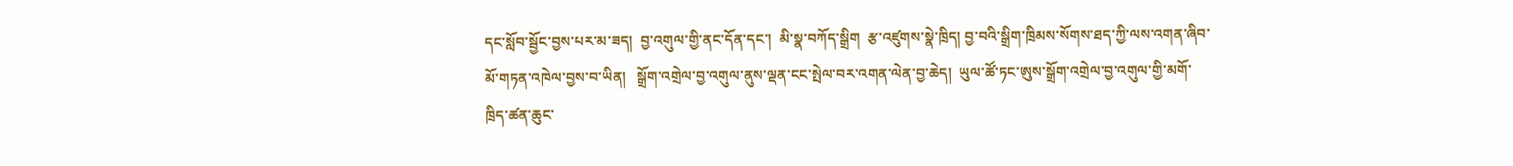དང་སློབ་སྦྱོང་བྱས་པར་མ་ཟད།  བྱ་འགུལ་གྱི་ནང་དོན་དང་།  མི་སྣ་བཀོད་སྒྲིག  རྩ་འཛུགས་སྣེ་ཁྲིད། བྱ་བའི་སྒྲིག་ཁྲིམས་སོགས་ཐད་ཀྱི་ལས་འགན་ཞིབ་མོ་གཏན་འཁེལ་བྱས་བ་ཡིན།   སྒྲོག་འགྲེལ་བྱ་འགུལ་ནུས་ལྡན་ངང་སྤེལ་བར་འགན་ལེན་བྱ་ཆེད།  ཡུལ་ཚོ་ཏང་ཨུས་སྒྲོག་འགྲེལ་བྱ་འགུལ་གྱི་མགོ་ཁྲིད་ཚན་ཆུང་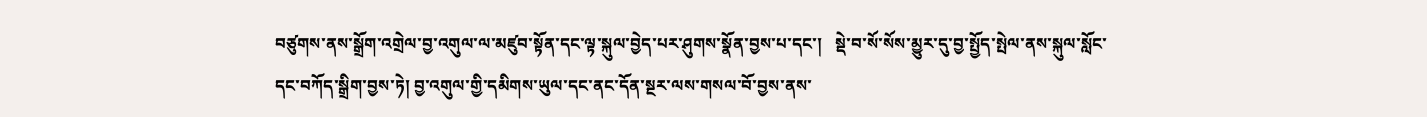བཙུགས་ནས་སྒྲོག་འགྲེལ་བྱ་འགུལ་ལ་མཛུབ་སྟོན་དང་ལྟ་སྐུལ་བྱེད་པར་ཤུགས་སྣོན་བྱས་པ་དང་།   སྡེ་བ་སོ་སོས་མྱུར་དུ་བྱ་སྤྱོད་སྤེལ་ནས་སྐུལ་སློང་དང་བཀོད་སྒྲིག་བྱས་ཏེ། བྱ་འགུལ་གྱི་དམིགས་ཡུལ་དང་ནང་དོན་སྔར་ལས་གསལ་བོ་བྱས་ནས་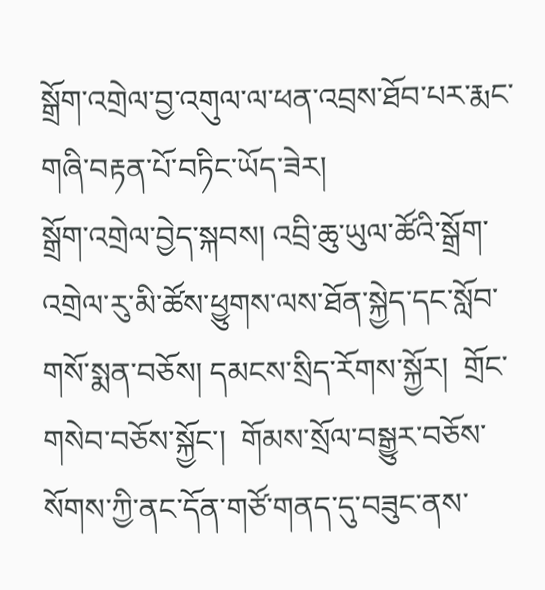སྒྲོག་འགྲེལ་བྱ་འགུལ་ལ་ཕན་འབྲས་ཐོབ་པར་རྨང་གཞི་བརྟན་པོ་བཏིང་ཡོད་ཟེར།
སྒྲོག་འགྲེལ་བྱེད་སྐབས། འབྲི་ཆུ་ཡུལ་ཚོའི་སྒྲོག་འགྲེལ་རུ་མི་ཚོས་ཕྱུགས་ལས་ཐོན་སྐྱེད་དང་སློབ་གསོ་སྨན་བཅོས། དམངས་སྲིད་རོགས་སྐྱོར།  གྲོང་གསེབ་བཅོས་སྐྱོང་།  གོམས་སྲོལ་བསྒྱུར་བཅོས་སོགས་ཀྱི་ནང་དོན་གཙོ་གནད་དུ་བཟུང་ནས་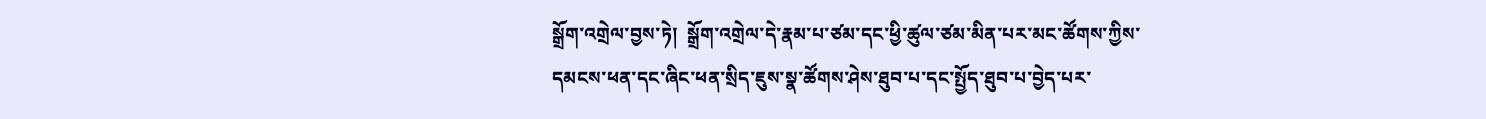སྒྲོག་འགྲེལ་བྱས་ཏེ།  སྒྲོག་འགྲེལ་དེ་རྣམ་པ་ཙམ་དང་ཕྱི་ཚུལ་ཙམ་མིན་པར་མང་ཚོགས་ཀྱིས་དམངས་ཕན་དང་ཞིང་ཕན་སྲིད་ཇུས་སྣ་ཚོགས་ཤེས་ཐུབ་པ་དང་སྤྱོད་ཐུབ་པ་བྱེད་པར་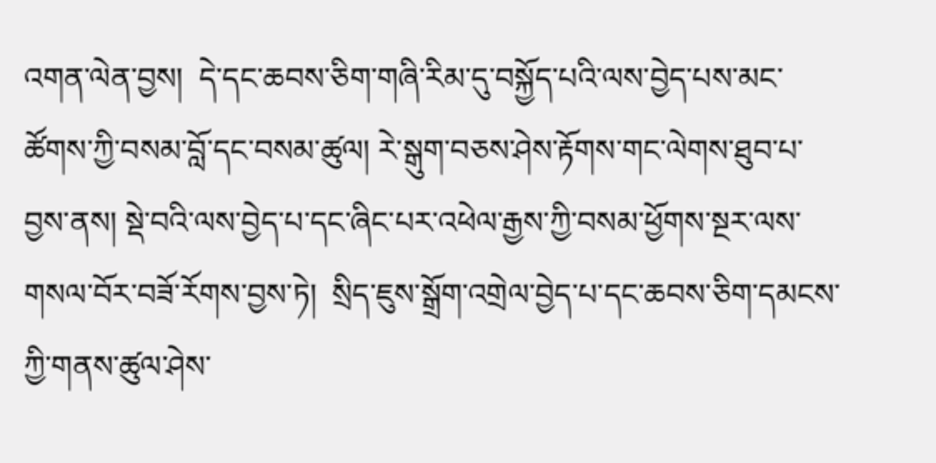འགན་ལེན་བྱས།  དེ་དང་ཆབས་ཅིག་གཞི་རིམ་དུ་བསྐྱོད་པའི་ལས་བྱེད་པས་མང་ཚོགས་ཀྱི་བསམ་བློ་དང་བསམ་ཚུལ། རེ་སྒུག་བཅས་ཤེས་རྟོགས་གང་ལེགས་ཐུབ་པ་བྱས་ནས། སྡེ་བའི་ལས་བྱེད་པ་དང་ཞིང་པར་འཕེལ་རྒྱས་ཀྱི་བསམ་ཕྱོགས་སྔར་ལས་གསལ་བོར་བཟོ་རོགས་བྱས་ཏེ།  སྲིད་ཇུས་སྒྲོག་འགྲེལ་བྱེད་པ་དང་ཆབས་ཅིག་དམངས་ཀྱི་གནས་ཚུལ་ཤེས་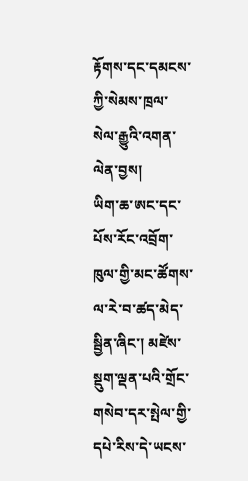རྟོགས་དང་དམངས་ཀྱི་སེམས་ཁྲལ་སེལ་རྒྱུའི་འགན་ལེན་བྱས།
ཡིག་ཆ་ཨང་དང་པོས་རོང་འབྲོག་ཁུལ་གྱི་མང་ཚོགས་ལ་རེ་བ་ཚད་མེད་སྦྱིན་ཞིང་། མཛེས་སྡུག་ལྡན་པའི་གྲོང་གསེབ་དར་སྤེལ་གྱི་དཔེ་རིས་དེ་ཡངས་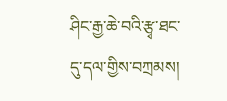ཤིང་རྒྱ་ཆེ་བའི་རྩྭ་ཐང་དུ་དལ་གྱིས་བཀྲམས།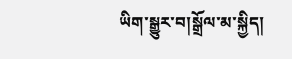ཡིག་སྒྱུར་བ།སྒྲོལ་མ་སྐྱིད།